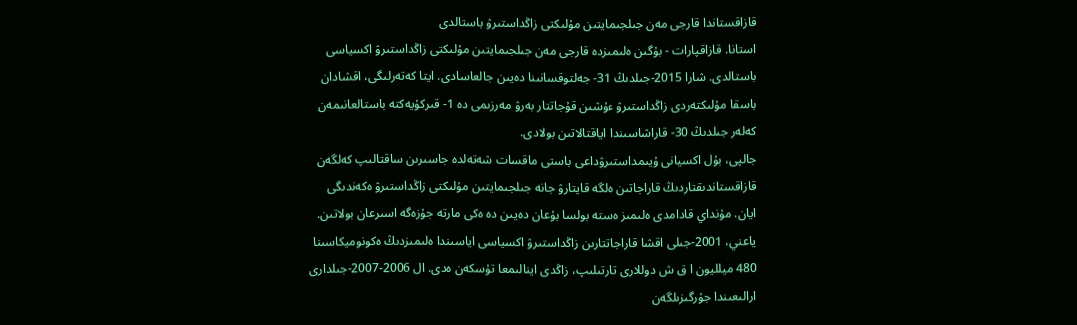قازاقستاندا قارجى مەن جىلجىمايتىن مۇلىكتى زاڭداستىرۋ باستالدى
استانا. قازاقپارات - بۇگىن ەلىمىزدە قارجى مەن جىلجىمايتىن مۇلىكتى زاڭداستىرۋ اكسياسى باستالدى. شارا 2015-جىلدىڭ 31- جەلتوقسانىنا دەيىن جالعاسادى. ايتا كەتەرلىگى، اقشادان باسقا مۇلىكتەردى زاڭداستىرۋ ءۇشىن قۇجاتتار بەرۋ مەرزىمى دە 1- قىركۇيەكتە باستالعانىمەن كەلەر جىلدىڭ 30- قاراشاسىندا اياقتالاتىن بولادى.
جالپى، بۇل اكسيانى ۇيىمداستىرۋداعى باستى ماقسات شەتەلدە جاسىرىن ساقتالىپ كەلگەن قازاقستاندىقتاردىڭ قاراجاتىن ەلگە قايتارۋ جانە جىلجىمايتىن مۇلىكتى زاڭداستىرۋ ەكەندىگى ايان. مۇنداي قادامدى ەلىمىز ەستە بولسا بۇعان دەيىن دە ەكى مارتە جۇزەگە اسىرعان بولاتىن.
ياعني، 2001-جىلى اقشا قاراجاتتارىن زاڭداستىرۋ اكسياسى اياسىندا ەلىمىزدىڭ ەكونوميكاسىنا 480 ميلليون ا ق ش دوللارى تارتىلىپ، زاڭدى اينالىمعا تۇسكەن ەدى. ال 2006-2007-جىلدارى ارالىعىندا جۇرگىزىلگەن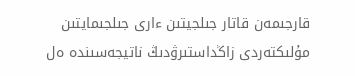قارجىمەن قاتار جىلجيتىن ءارى جىلجىمايتىن مۇلىكتەردى زاڭداستىرۋدىڭ ناتيجەسىندە ەل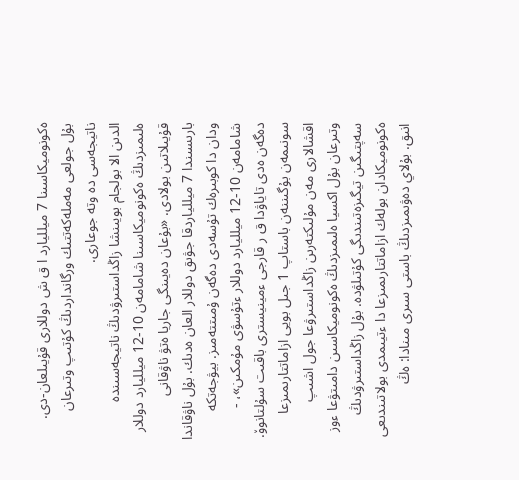ەكونوميكاسىنا 7 ميلليارد ا ق ش دوللارى قۇيىلعان-دى. بۇل جولعى مەملەكەتتىك ورگانداردىڭ كۇتىپ وتىرعان ناتيجەسى دە وتە جوعارى.
الدىن الا بولجام بويىنشا زاڭداستىرۋدىڭ ناتيجەسىندە ەلىمىزدىڭ ەكونوميكاسىنا شامامەن 10-12 ميلليارد دوللار قۇيىلاتىن بولادى. «بۇعان دەيىنگى جاريا ەتۋ ناۋقانى بارىسىندا 7 ميللياردقا جۋىق دوللار العان ەدىك. بۇل ناۋقاندا ودان دا كوبىرەك تۇسەدى دەگەن ۇمىتتەمىز. بيۋجەتكە شامامەن 10-12 ميلليارد دوللار ءتۇسۋى مۇمكىن»، - دەگەن ەدى تاياۋدا ق ر قارجى ءمينيسترى باقىت سۇلتانوۆ.
سونىمەن بۇگىننەن باستاپ 1 جىل بويى ازاماتتارىمىزعا اقشالارى مەن مۇلىكتەرىن زاڭداستىرۋعا جول اشىپ وتىرعان بۇل اكسيا ەلىمىزدىڭ ەكونوميكاسىن دامىتۋعا ءوز سەپتىگىن تيگىزەتىندىگى كۇتىلۋدە. بۇل زاڭداستىرۋدىڭ ەكونوميكادان بولەك ازاماتتارىمىزعا دا ءتيىمدى بولاتىندىعى انىق. بۇلاي دەۋىمىزدىڭ باستى سىرى مىنادا: ەڭ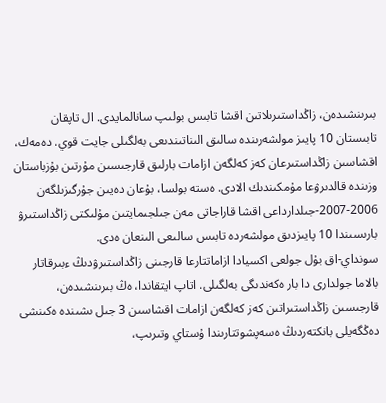بىرىنشىدەن، زاڭداستىرىلاتىن اقشا تابىس بولىپ سانالمايدى. ال تاپقان تابىستان 10 پايىز مولشەرىندە سالىق الىناتىندىعى بەلگىلى جايت قوي. دەمەك، اقشاسىن زاڭداستىرعان كەز كەلگەن ازامات بارلىق قارجىسىن مۇرتىن بۇزباستان وزىندە قالدىرۋعا مۇمكىندىك الادى. ەستە بولسا، بۇعان دەيىن جۇرگىزىلگەن 2006-2007-جىلدارداعى اقشا قاراجاتى مەن جىلجىمايتىن مۇلىكتى زاڭداستىرۋ بارىسىندا 10 پايىزدىق مولشەردە تابىس سالىعى الىنعان ەدى.
سونداي-اق بۇل جولعى اكسيادا ازاماتتارعا قارجىنى زاڭداستىرۋدىڭ ءبىرقاتار بالاما جولدارى دا بار ەكەندىگى بەلگىلى. اتاپ ايتقاندا، ەڭ بىرىنشىدەن، قارجىسىن زاڭداستىراتىن كەز كەلگەن ازامات اقشاسىن 3 جىل ىشىندە ەكىنشى دەڭگەيلى بانكتەردىڭ ەسەپشوتتارىندا ۇستاي وتىرىپ،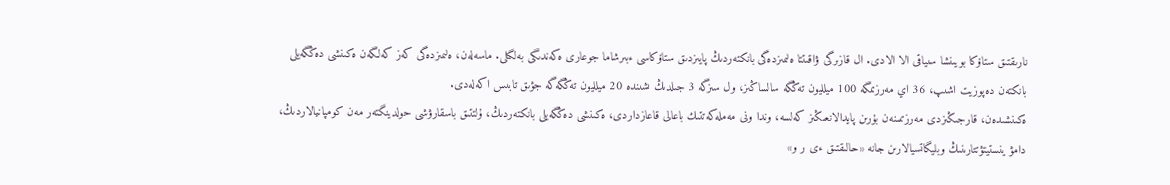نارىقتىق ستاۆكا بويىنشا سىياقى الا الادى. ال قازىرگى ۋاقىتتا ەلىمىزدەگى بانكتەردىڭ پايىزدىق ستاۆكاسى ءبىرشاما جوعارى ەكەندىگى بەلگىلى. ماسەلەن، ەلىمىزدەگى كەز كەلگەن ەكىنشى دەڭگەيلى بانكتەن دەپوزيت اشىپ، 36 اي مەرزىمگە 100 ميلليون تەڭگە سالساڭىز، ول سىزگە 3 جىلدىڭ ىشىندە 20 ميلليون تەڭگەگە جۋىق تابىس اكەلەدى.
ەكىنشىدەن، قارجىڭىزدى مەرزىمىنەن بۇرىن پايدالانعىڭىز كەلسە، وندا ونى مەملەكەتتىك باعالى قاعازداردى، ەكىنشى دەڭگەيلى بانكتەردىڭ، ۇلتتىق باسقارۋشى حولدينگتەر مەن كومپانيالاردىڭ، دامۋ ينستيتۋتتارىنىڭ وبليگاتسيالارىن جانە «حالىقتىق ءى ر و»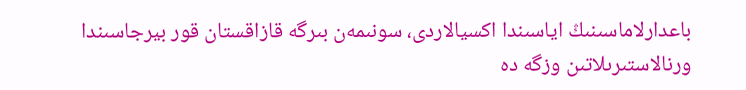باعدارلاماسىنىڭ اياسىندا اكسيالاردى، سونىمەن بىرگە قازاقستان قور بيرجاسىندا ورنالاستىرىلاتىن وزگە دە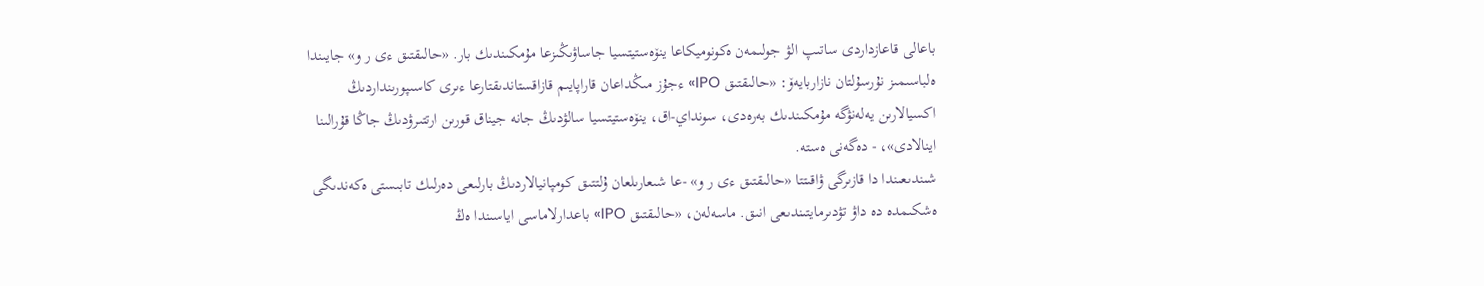باعالى قاعازداردى ساتىپ الۋ جولىمەن ەكونوميكاعا ينۆەستيتسيا جاساۋىڭىزعا مۇمكىندىك بار. «حالىقتىق ءى ر و» جايىندا ەلباسىمىز نۇرسۇلتان نازاربايەۆ: «حالىقتىق IPO» ءجۇز مىڭداعان قاراپايىم قازاقستاندىقتارعا ءىرى كاسىپورىنداردىڭ اكسيالارىن يەلەنۋگە مۇمكىندىك بەرەدى، سونداي-اق، ينۆەستيتسيا سالۋدىڭ جانە جيناق قورىن ارتتىرۋدىڭ جاڭا قۇرالىنا اينالادى»، - دەگەنى ەستە.
شىندىعىندا دا قازىرگى ۋاقىتتا «حالىقتىق ءى ر و» -عا شىعارىلعان ۇلتتىق كومپانيالاردىڭ بارلىعى دەرلىك تابىستى ەكەندىگى ەشكىمدە دە داۋ تۋدىرمايتىندىعى انىق. ماسەلەن، «حالىقتىق IPO» باعدارلاماسى اياسىندا ەڭ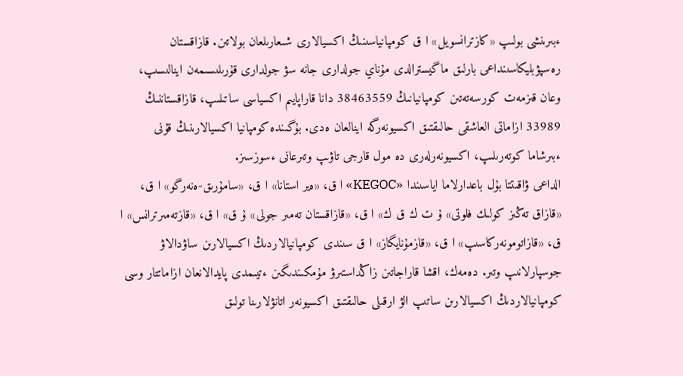ءبىرىنشى بولىپ «كازترانسويل» ا ق كومپانياسىنىڭ اكسيالارى شىعارىلعان بولاتىن. قازاقستان رەسپۋبليكاسىنداعى بارلىق ماگيسترالدى مۇناي جولدارى جانە سۋ جولدارى قۇرىلىسىمەن اينالىسىپ، وعان قىزمەت كورسەتەتىن كومپانيانىڭ 38463559 دانا قاراپايىم اكسياسى ساتىلىپ، قازاقستاننىڭ 33989 ازاماتى العاشقى حالىقتىق اكسيونەرگە اينالعان ەدى. بۇگىندە كومپانيا اكسيالارىنىڭ قۇنى ءبىرشاما كوتەرىلىپ، اكسيونەرلەرى دە مول قارجى تاۋىپ وتىرعانى ءسوزسىز.
الداعى ۋاقىتتا بۇل باعدارلاما اياسىندا «KEGOC» ا ق، «ەير استانا» ا ق، «سامۇرىق-ەنەرگو» ا ق، «قازاق تەڭىز كولىك فلوتى» ۇ ت ك ق ك» ا ق، «قازاقستان تەمىر جولى» ۇ ق» ا ق، «قازتەمىرترانس» ا ق، «قازاتومونەركاسىپ» ا ق، «قازمۇنايگاز» ا ق سىندى كومپانيالاردىڭ اكسيالارىن ساۋدالاۋ جوسپارلانىپ وتىر. دەمەك، اقشا قاراجاتىن زاڭداستىرۋ مۇمكىندىگىن ءتيىمدى پايدالانعان ازاماتتار وسى كومپانيالاردىڭ اكسيالارىن ساتىپ الۋ ارقىلى حالىقتىق اكسيونەر اتانۋلارىنا تولىق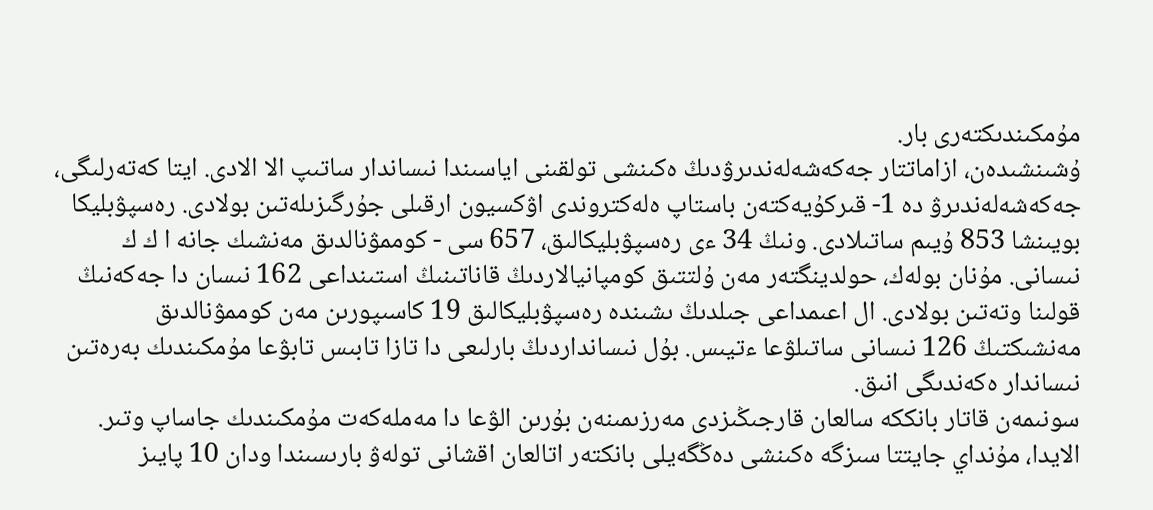مۇمكىندىكتەرى بار.
ۇشىنشىدەن، ازاماتتار جەكەشەلەندىرۋدىڭ ەكىنشى تولقىنى اياسىندا نىساندار ساتىپ الا الادى. ايتا كەتەرلىگى، جەكەشەلەندىرۋ دە 1- قىركۇيەكتەن باستاپ ەلەكتروندى اۋكسيون ارقىلى جۇرگىزىلەتىن بولادى. رەسپۋبليكا بويىنشا 853 ۇيىم ساتىلادى. ونىڭ 34 ءى رەسپۋبليكالىق، 657 سى - كوممۋنالدىق مەنشىك جانە ا ك ك نىسانى. مۇنان بولەك، حولدينگتەر مەن ۇلتتىق كومپانيالاردىڭ قاناتىنىڭ استىنداعى 162 نىسان دا جەكەنىڭ قولىنا وتەتىن بولادى. ال اعىمداعى جىلدىڭ ىشىندە رەسپۋبليكالىق 19 كاسىپورىن مەن كوممۋنالدىق مەنشىكتىڭ 126 نىسانى ساتىلۋعا ءتيىس. بۇل نىسانداردىڭ بارلىعى دا تازا تابىس تابۋعا مۇمكىندىك بەرەتىن نىساندار ەكەندىگى انىق.
سونىمەن قاتار بانككە سالعان قارجىڭىزدى مەرزىمىنەن بۇرىن الۋعا دا مەملەكەت مۇمكىندىك جاساپ وتىر. الايدا، مۇنداي جايتتا سىزگە ەكىنشى دەڭگەيلى بانكتەر اتالعان اقشانى تولەۋ بارىسىندا ودان 10 پايىز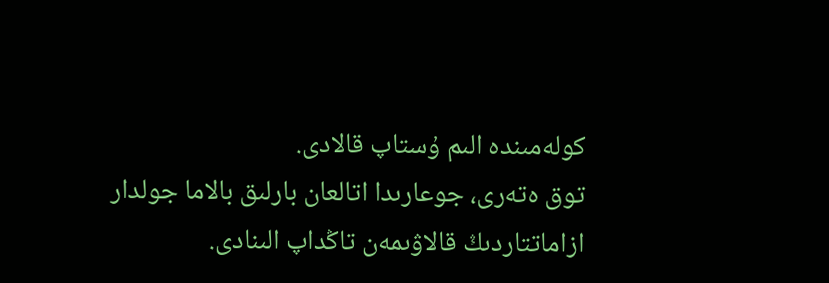كولەمىندە الىم ۇستاپ قالادى.
توق ەتەرى، جوعارىدا اتالعان بارلىق بالاما جولدار ازاماتتاردىڭ قالاۋىمەن تاڭداپ الىنادى.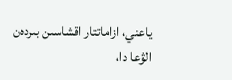ياعني، ازاماتتار اقشاسىن بىردەن الۋعا دا،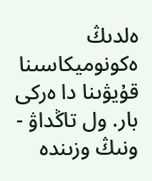ەلدىڭ ەكونوميكاسىنا قۇيۋىنا دا ەركى بار. ول تاڭداۋ - ونىڭ وزىندە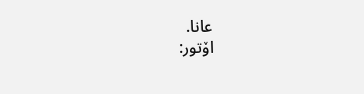عانا.
اۆتور: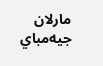مارلان جيەمباي